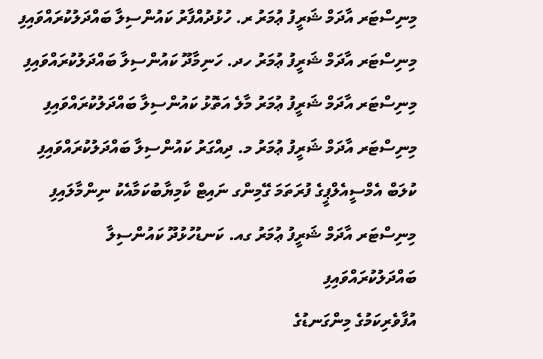މިނިސްޓަރ އާދަމް ޝަރީފު ޢުމަރު ރ. ހުޅުދުއްފާރު ކައުންސިލާ ބައްދަލުކުރައްވައިފި
މިނިސްޓަރ އާދަމް ޝަރީފު ޢުމަރު ހދ. ހަނިމާދޫ ކައުންސިލާ ބައްދަލުކުރައްވައިފި
މިނިސްޓަރ އާދަމް ޝަރީފު ޢުމަރު މާލެ އަތޮޅު ކައުންސިލާ ބައްދަލުކުރައްވައިފި
މިނިސްޓަރ އާދަމް ޝަރީފު ޢުމަރު މ. ދިއްގަރު ކައުންސިލާ ބައްދަލުކުރައްވައިފި
ކުލަބް އެމްސީއެލްޕީގެ ފުރަތަމަ ގޭމިންގ ނައިޓް ކާމިޔާބުކަމާއެކު ނިންމާލައިފި
މިނިސްޓަރ އާދަމް ޝަރީފު ޢުމަރު ގއ. ކަނޑުހުޅުދޫ ކައުންސިލާ ބައްދަލުކުރައްވައިފި
އުފާވެރިކަމުގެ މިންގަނޑުގެ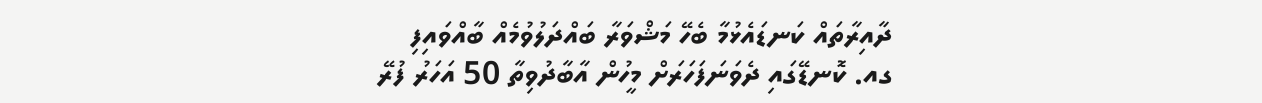ދާއިރާތައް ކަނޑައެޅުމާ ބެހޭ މަޝްވަރާ ބައްދަލުވުމެއް ބާއްވައިފި
ގއ. ކޮނޑޭގައި ދެވަނަފަހަރަށް މީހުން އާބާދުވިތާ 50 އަހަރު ފުރޭ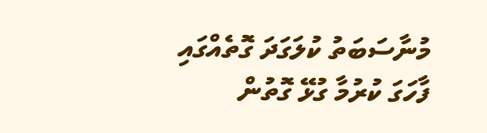މުނާސަބަތު ކުލަގަދަ ގޮތެއްގައި ފާހަގަ ކުރުމާ ގުޅޭ ގޮތުން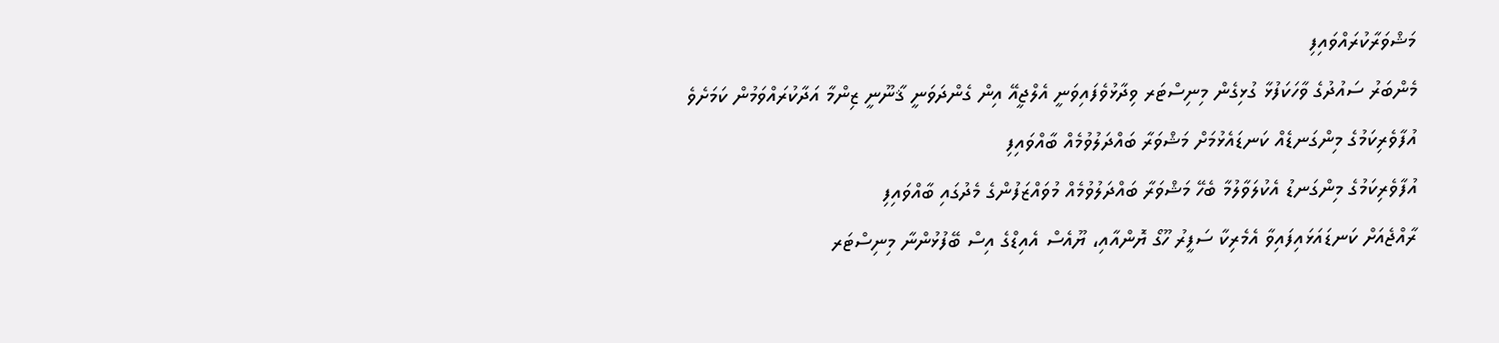މަޝްވަރާކުރައްވައިފި
މެންބަރު ސައުދުގެ ވާހަކަފުޅާ ގުޅިގެން މިނިސްޓަރ ވިދާޅުވެފައިވަނީ އެލްޖީއޭ އިން ގެންދަވަނީ ޤާނޫނީ ޒިންމާ އަދާކުރައްވަމުން ކަމަށެވެ
އުފާވެރިކަމުގެ މިންގަނޑެއް ކަނޑައެޅުމަށް މަޝްވަރާ ބައްދަލުވުމެއް ބާއްވައިފި
އުފާވެރިކަމުގެ މިންގަނޑު އެކުލަވާލުމާ ބެހޭ މަޝްވަރާ ބައްދަލުވުމެއް މުވައްޒަފުންގެ މެދުގައި ބާއްވައިފި
ރާއްޖެއަށް ކަނޑައަޅައިފައިވާ އެމެރިކާ ސަފީރު ހޫގޯ ޔޮންއާއި، ޔޫއެސް އެއިޑްގެ އިސް ބޭފުޅުންނާ މިނިސްޓަރ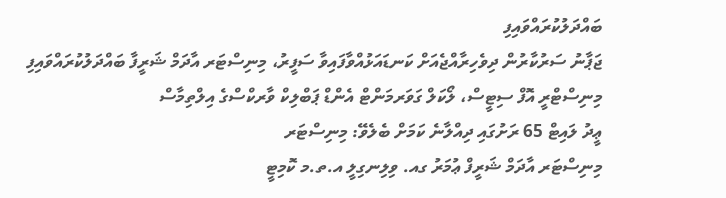ބައްދަލުކުރައްވައިފި
ޖަޕާނު ސަރުކާރުން ދިވެހިރާއްޖެއަށް ކަނޑައަޅުއްވާފައިވާ ސަފީރު، މިނިސްޓަރ އާދަމް ޝަރީފާ ބައްދަލުކުރައްވައިފި
މިނިސްޓްރީ އޮފް ސިޓީސް، ލޯކަލް ގަވަރމަންޓް އެންޑް ޕަބްލިކް ވާރކްސްގެ އިލްތިމާސް
ޢީދު ލައިޓް 65 ރަށުގައި ދިއްލާނެ ކަމަށް ބެލެވޭ: މިނިސްޓަރ
މިނިސްޓަރ އާދަމް ޝަރީފް ޢުމަރު ގއ. ވިލިނގިލީ އ.ތ.މ ކޮމިޓީ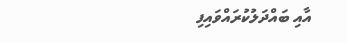އާއި ބައްދަލުކުރައްވައިފި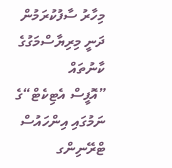މިހާރު ސާފުކުރަމުން ދަނީ މިރިޔާސްމަގުގެ ކާނުތައް
”އޮފީސް އެޓިކެޓް“ގެ ނަމުގައި އިންހައުސް ޓްރޭނިންގ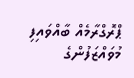ޕްރޮގްރާމެއް ބާއްވައިފި
މުވައްޒަފުންގެ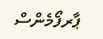ޕާރފޯމެންސް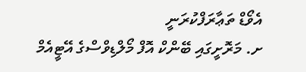އެވޯޑް ތަޢާރަފްކުރަނީ
ށ. މަރޮށީގައި ބޭންކް އޮފް މޯލްޑިވްސްގެ އޭޓީއެމް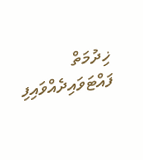ޚިދުމަތް ފައްޓަވައިދެއްވައިފި